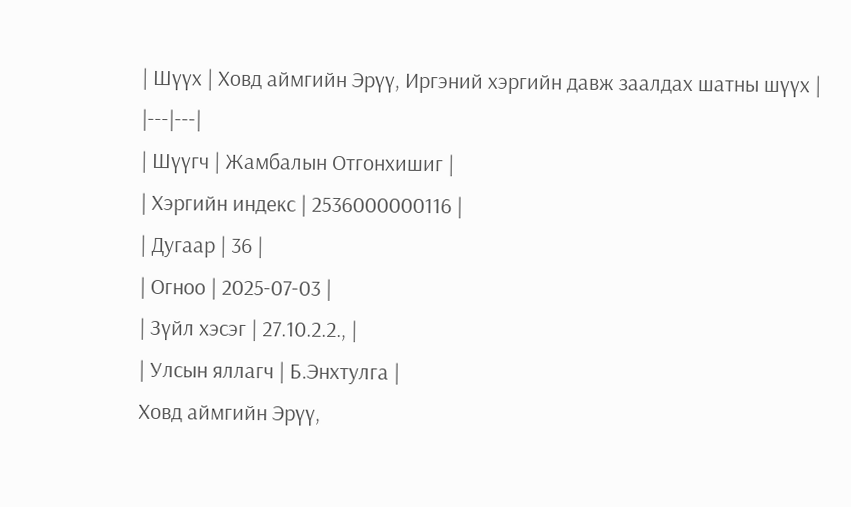| Шүүх | Ховд аймгийн Эрүү, Иргэний хэргийн давж заалдах шатны шүүх |
|---|---|
| Шүүгч | Жамбалын Отгонхишиг |
| Хэргийн индекс | 2536000000116 |
| Дугаар | 36 |
| Огноо | 2025-07-03 |
| Зүйл хэсэг | 27.10.2.2., |
| Улсын яллагч | Б.Энхтулга |
Ховд аймгийн Эрүү,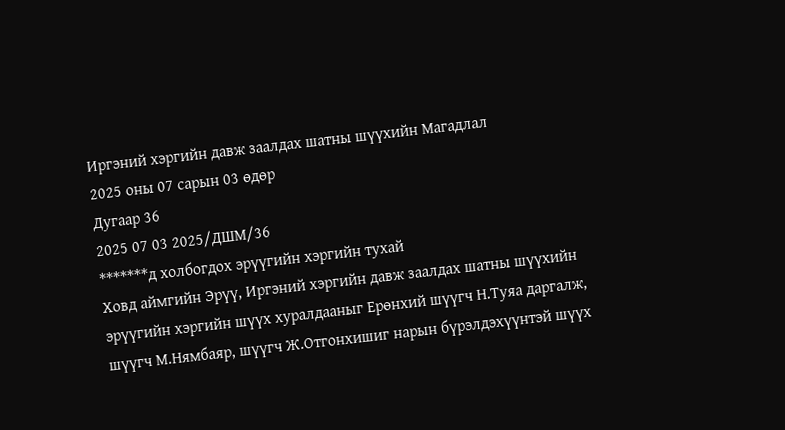Иргэний хэргийн давж заалдах шатны шүүхийн Магадлал
2025 оны 07 сарын 03 өдөр
Дугаар 36
2025 07 03 2025/ДШМ/36
*******д холбогдох эрүүгийн хэргийн тухай
Ховд аймгийн Эрүү, Иргэний хэргийн давж заалдах шатны шүүхийн эрүүгийн хэргийн шүүх хуралдааныг Ерөнхий шүүгч Н.Туяа даргалж, шүүгч М.Нямбаяр, шүүгч Ж.Отгонхишиг нарын бүрэлдэхүүнтэй шүүх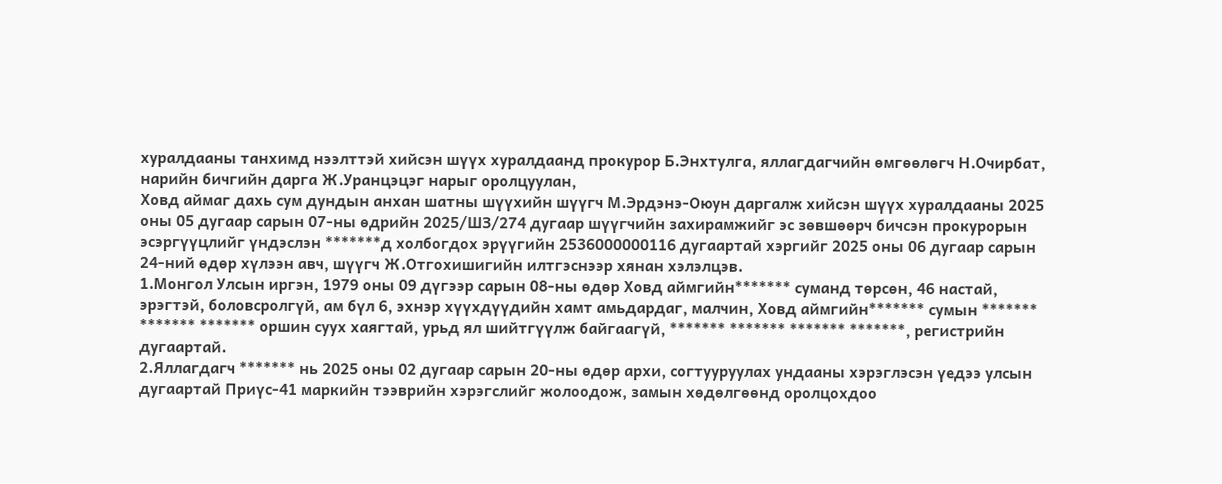хуралдааны танхимд нээлттэй хийсэн шүүх хуралдаанд прокурор Б.Энхтулга, яллагдагчийн өмгөөлөгч Н.Очирбат, нарийн бичгийн дарга Ж.Уранцэцэг нарыг оролцуулан,
Ховд аймаг дахь сум дундын анхан шатны шүүхийн шүүгч М.Эрдэнэ-Оюун даргалж хийсэн шүүх хуралдааны 2025 оны 05 дугаар сарын 07-ны өдрийн 2025/ШЗ/274 дугаар шүүгчийн захирамжийг эс зөвшөөрч бичсэн прокурорын эсэргүүцлийг үндэслэн *******д холбогдох эрүүгийн 2536000000116 дугаартай хэргийг 2025 оны 06 дугаар сарын 24-ний өдөр хүлээн авч, шүүгч Ж.Отгохишигийн илтгэснээр хянан хэлэлцэв.
1.Монгол Улсын иргэн, 1979 оны 09 дүгээр сарын 08-ны өдөр Ховд аймгийн******* суманд төрсөн, 46 настай, эрэгтэй, боловсролгүй, ам бүл 6, эхнэр хүүхдүүдийн хамт амьдардаг, малчин, Ховд аймгийн******* сумын ******* ******* ******* оршин суух хаягтай, урьд ял шийтгүүлж байгаагүй, ******* ******* ******* *******, регистрийн дугаартай.
2.Яллагдагч ******* нь 2025 оны 02 дугаар сарын 20-ны өдөр архи, согтууруулах ундааны хэрэглэсэн үедээ улсын дугаартай Приүс-41 маркийн тээврийн хэрэгслийг жолоодож, замын хөдөлгөөнд оролцохдоо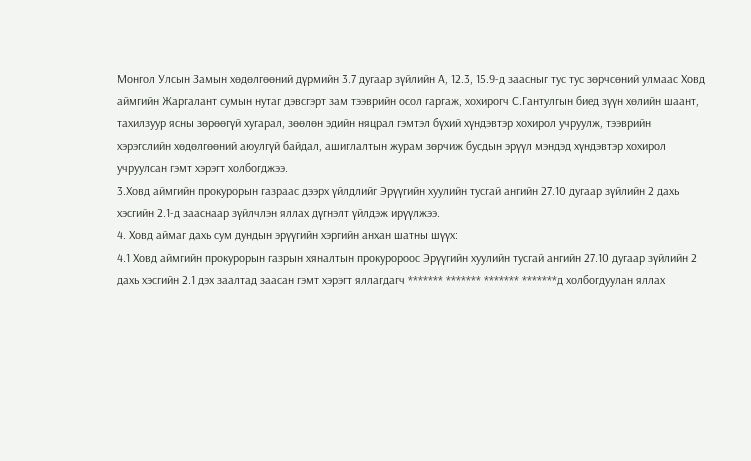Монгол Улсын Замын хөдөлгөөний дүрмийн 3.7 дугаар зүйлийн А, 12.3, 15.9-д заасныг тус тус зөрчсөний улмаас Ховд аймгийн Жаргалант сумын нутаг дэвсгэрт зам тээврийн осол гаргаж, хохирогч С.Гантулгын биед зүүн хөлийн шаант, тахилзуур ясны зөрөөгүй хугарал, зөөлөн эдийн няцрал гэмтэл бүхий хүндэвтэр хохирол учруулж, тээврийн хэрэгслийн хөдөлгөөний аюулгүй байдал, ашиглалтын журам зөрчиж бусдын эрүүл мэндэд хүндэвтэр хохирол учруулсан гэмт хэрэгт холбогджээ.
3.Ховд аймгийн прокурорын газраас дээрх үйлдлийг Эрүүгийн хуулийн тусгай ангийн 27.10 дугаар зүйлийн 2 дахь хэсгийн 2.1-д зааснаар зүйлчлэн яллах дүгнэлт үйлдэж ирүүлжээ.
4. Ховд аймаг дахь сум дундын эрүүгийн хэргийн анхан шатны шүүх:
4.1 Ховд аймгийн прокурорын газрын хяналтын прокуророос Эрүүгийн хуулийн тусгай ангийн 27.10 дугаар зүйлийн 2 дахь хэсгийн 2.1 дэх заалтад заасан гэмт хэрэгт яллагдагч ******* ******* ******* *******д холбогдуулан яллах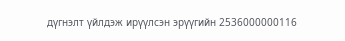дүгнэлт үйлдэж ирүүлсэн эрүүгийн 2536000000116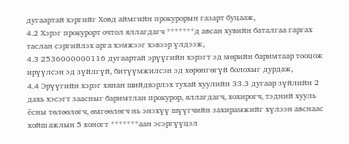дугаартай хэргийг Ховд аймгийн прокурорын газарт буцааж,
4.2 Хэрэг прокурорт очтол яллагдагч *******д авсан хувийн баталгаа гаргах таслан сэргийлэх арга хэмжээг хэвээр үлдээж,
4.3 2536000000116 дугаартай эрүүгийн хэрэгт эд мөрийн баримтаар тооцож ирүүлсэн эд зүйлгүй, битүүмжилсэн эд хөрөнгөгүй болохыг дурдаж,
4.4 Эрүүгийн хэрэг хянан шийдвэрлэх тухай хуулийн 33.3 дугаар зүйлийн 2 дахь хэсэгт заасныг баримтлан прокурор, яллагдагч, хохирогч, тэдний хууль ёсны төлөөлөгч, өмгөөлөгч нь энэхүү шүүгчийн захирамжийг хүлээн авснаас хойш ажлын 5 хоногт *******аан эсэргүүцэл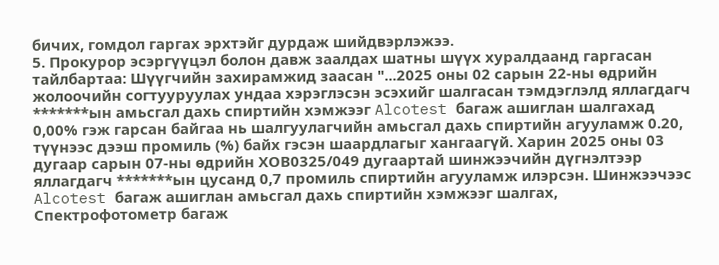бичих, гомдол гаргах эрхтэйг дурдаж шийдвэрлэжээ.
5. Прокурор эсэргүүцэл болон давж заалдах шатны шүүх хуралдаанд гаргасан тайлбартаа: Шүүгчийн захирамжид заасан "...2025 оны 02 сарын 22-ны өдрийн жолоочийн согтууруулах ундаа хэрэглэсэн эсэхийг шалгасан тэмдэглэлд яллагдагч *******ын амьсгал дахь спиртийн хэмжээг Alcotest багаж ашиглан шалгахад 0,00% гэж гарсан байгаа нь шалгуулагчийн амьсгал дахь спиртийн агууламж 0.20, түүнээс дээш промиль (%) байх гэсэн шаардлагыг хангаагүй. Харин 2025 оны 03 дугаар сарын 07-ны өдрийн ХОВ0325/049 дугаартай шинжээчийн дүгнэлтээр яллагдагч *******ын цусанд 0,7 промиль спиртийн агууламж илэрсэн. Шинжээчээс Alcotest багаж ашиглан амьсгал дахь спиртийн хэмжээг шалгах, Спектрофотометр багаж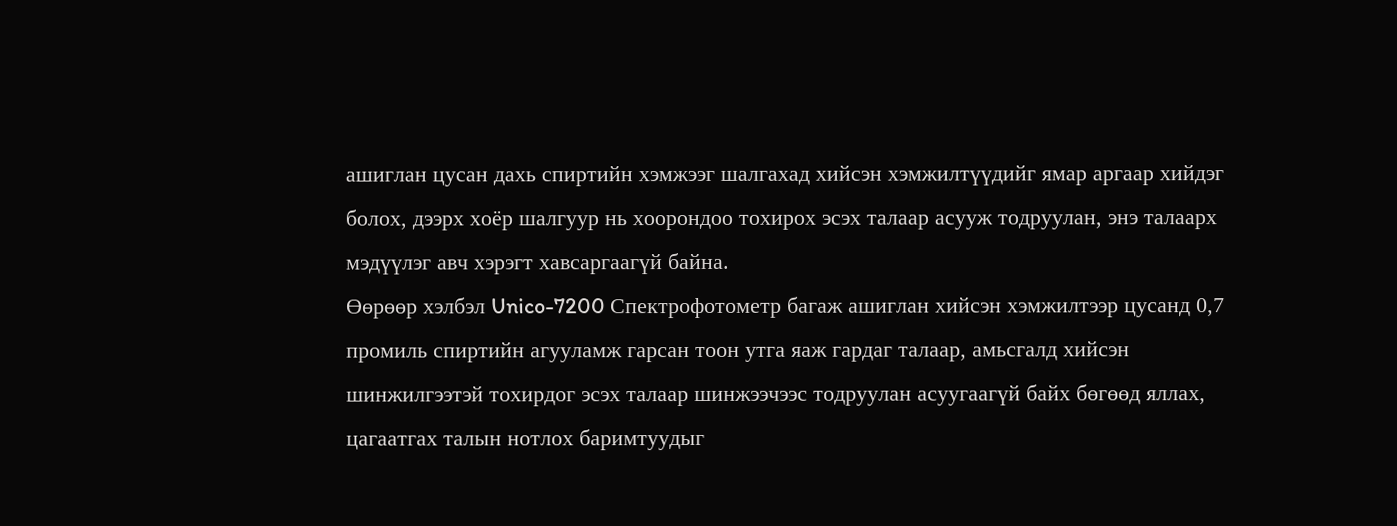ашиглан цусан дахь спиртийн хэмжээг шалгахад хийсэн хэмжилтүүдийг ямар аргаар хийдэг болох, дээрх хоёр шалгуур нь хоорондоо тохирох эсэх талаар асууж тодруулан, энэ талаарх мэдүүлэг авч хэрэгт хавсаргаагүй байна.
Өөрөөр хэлбэл Unico-7200 Спектрофотометр багаж ашиглан хийсэн хэмжилтээр цусанд 0,7 промиль спиртийн агууламж гарсан тоон утга яаж гардаг талаар, амьсгалд хийсэн шинжилгээтэй тохирдог эсэх талаар шинжээчээс тодруулан асуугаагүй байх бөгөөд яллах, цагаатгах талын нотлох баримтуудыг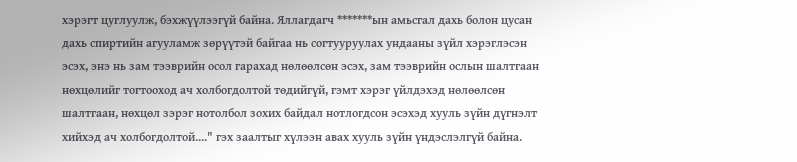хэрэгт цуглуулж, бэхжүүлээгүй байна. Яллагдагч *******ын амьсгал дахь болон цусан дахь спиртийн агууламж зөрүүтэй байгаа нь согтууруулах ундааны зүйл хэрэглэсэн эсэх, энэ нь зам тээврийн осол гарахад нөлөөлсөн эсэх, зам тээврийн ослын шалтгаан нөхцөлийг тогтооход ач холбогдолтой төдийгүй, гэмт хэрэг үйлдэхэд нөлөөлсөн шалтгаан, нөхцөл зэрэг нотолбол зохих байдал нотлогдсон эсэхэд хууль зүйн дүгнэлт хийхэд ач холбогдолтой...." гэх заалтыг хүлээн авах хууль зүйн үндэслэлгүй байна.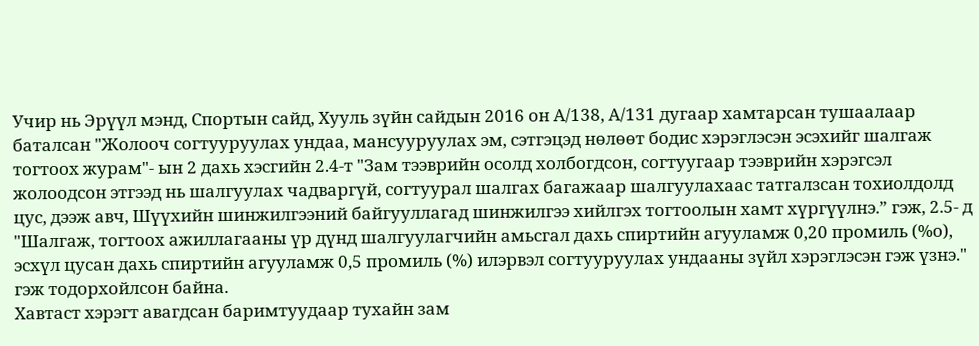Учир нь Эрүүл мэнд, Спортын сайд, Хууль зүйн сайдын 2016 он А/138, А/131 дугаар хамтарсан тушаалаар баталсан "Жолооч согтууруулах ундаа, мансууруулах эм, сэтгэцэд нөлөөт бодис хэрэглэсэн эсэхийг шалгаж тогтоох журам"- ын 2 дахь хэсгийн 2.4-т "Зам тээврийн осолд холбогдсон, согтуугаар тээврийн хэрэгсэл жолоодсон этгээд нь шалгуулах чадваргүй, согтуурал шалгах багажаар шалгуулахаас татгалзсан тохиолдолд цус, дээж авч, Шүүхийн шинжилгээний байгууллагад шинжилгээ хийлгэх тогтоолын хамт хүргүүлнэ.” гэж, 2.5- д "Шалгаж, тогтоох ажиллагааны үр дүнд шалгуулагчийн амьсгал дахь спиртийн агууламж 0,20 промиль (%о), эсхүл цусан дахь спиртийн агууламж 0,5 промиль (%) илэрвэл согтууруулах ундааны зүйл хэрэглэсэн гэж үзнэ." гэж тодорхойлсон байна.
Хавтаст хэрэгт авагдсан баримтуудаар тухайн зам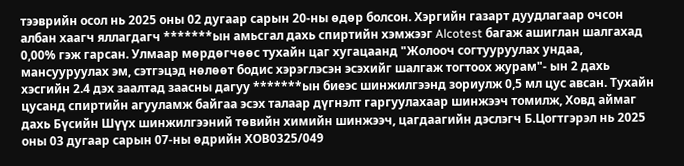тээврийн осол нь 2025 оны 02 дугаар сарын 20-ны өдөр болсон. Хэргийн газарт дуудлагаар очсон албан хаагч яллагдагч *******ын амьсгал дахь спиртийн хэмжээг Alcotest багаж ашиглан шалгахад 0,00% гэж гарсан. Улмаар мөрдөгчөөс тухайн цаг хугацаанд "Жолооч согтууруулах ундаа, мансууруулах эм, сэтгэцэд нөлөөт бодис хэрэглэсэн эсэхийг шалгаж тогтоох журам"- ын 2 дахь хэсгийн 2.4 дэх заалтад заасны дагуу *******ын биеэс шинжилгээнд зориулж 0,5 мл цус авсан. Тухайн цусанд спиртийн агууламж байгаа эсэх талаар дүгнэлт гаргуулахаар шинжээч томилж, Ховд аймаг дахь Бүсийн Шүүх шинжилгээний төвийн химийн шинжээч, цагдаагийн дэслэгч Б.Цогтгэрэл нь 2025 оны 03 дугаар сарын 07-ны өдрийн ХОВ0325/049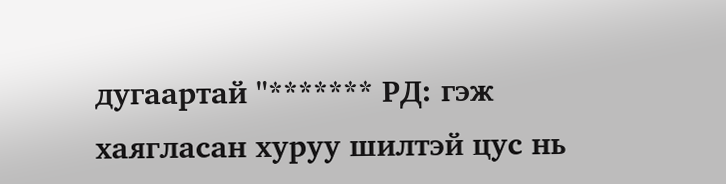дугаартай "******* РД: гэж хаягласан хуруу шилтэй цус нь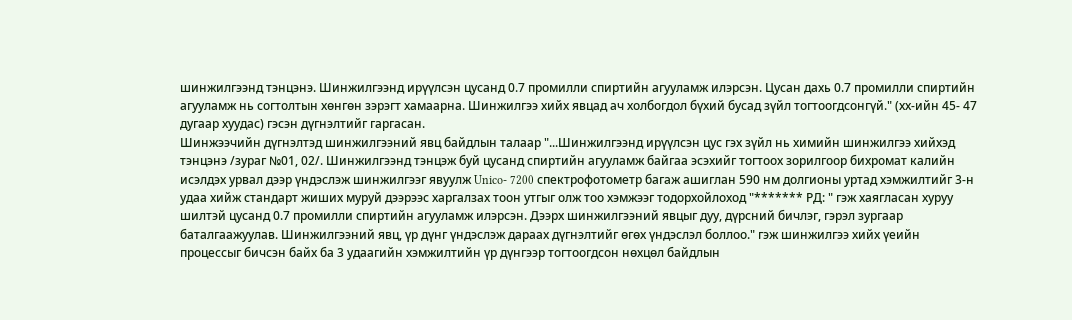шинжилгээнд тэнцэнэ. Шинжилгээнд ирүүлсэн цусанд 0.7 промилли спиртийн агууламж илэрсэн. Цусан дахь 0.7 промилли спиртийн агууламж нь согтолтын хөнгөн зэрэгт хамаарна. Шинжилгээ хийх явцад ач холбогдол бүхий бусад зүйл тогтоогдсонгүй." (хх-ийн 45- 47 дугаар хуудас) гэсэн дүгнэлтийг гаргасан.
Шинжээчийн дүгнэлтэд шинжилгээний явц байдлын талаар "...Шинжилгээнд ирүүлсэн цус гэх зүйл нь химийн шинжилгээ хийхэд тэнцэнэ /зураг №01, 02/. Шинжилгээнд тэнцэж буй цусанд спиртийн агууламж байгаа эсэхийг тогтоох зорилгоор бихромат калийн исэлдэх урвал дээр үндэслэж шинжилгээг явуулж Unico- 7200 спектрофотометр багаж ашиглан 590 нм долгионы уртад хэмжилтийг 3-н удаа хийж стандарт жиших муруй дээрээс харгалзах тоон утгыг олж тоо хэмжээг тодорхойлоход "******* РД: " гэж хаягласан хуруу шилтэй цусанд 0.7 промилли спиртийн агууламж илэрсэн. Дээрх шинжилгээний явцыг дуу, дүрсний бичлэг, гэрэл зургаар баталгаажуулав. Шинжилгээний явц, үр дүнг үндэслэж дараах дүгнэлтийг өгөх үндэслэл боллоо." гэж шинжилгээ хийх үеийн процессыг бичсэн байх ба 3 удаагийн хэмжилтийн үр дүнгээр тогтоогдсон нөхцөл байдлын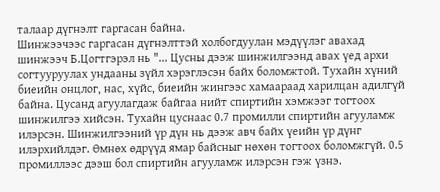талаар дүгнэлт гаргасан байна.
Шинжээчээс гаргасан дүгнэлттэй холбогдуулан мэдүүлэг авахад шинжээч Б.Цогтгэрэл нь "... Цусны дээж шинжилгээнд авах үед архи согтууруулах ундааны зүйл хэрэглэсэн байх боломжтой. Тухайн хүний биеийн онцлог, нас, хүйс, биеийн жингээс хамаараад харилцан адилгүй байна. Цусанд агуулагдаж байгаа нийт спиртийн хэмжээг тогтоох шинжилгээ хийсэн. Тухайн цуснаас 0.7 промилли спиртийн агууламж илэрсэн. Шинжилгээний үр дүн нь дээж авч байх үеийн үр дүнг илэрхийлдэг. Өмнөх өдрүүд ямар байсныг нөхөн тогтоох боломжгүй. 0.5 промиллээс дээш бол спиртийн агууламж илэрсэн гэж үзнэ.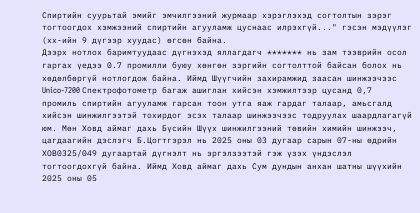Спиртийн суурьтай эмийг эмчилгээний журмаар хэрэглэхэд согтолтын зэрэг тогтоогдох хэмжээний спиртийн агууламж цуснаас илрэхгүй..." гэсэн мэдүүлэг (хх-ийн 9 дүгээр хуудас) өгсөн байна.
Дээрх нотлох баримтуудаас дүгнэхэд яллагдагч ******* нь зам тээврийн осол гаргах үедээ 0.7 промилли буюу хөнгөн зэргийн согтолттой байсан болох нь хөдөлбөргүй нотлогдож байна. Иймд Шүүгчийн захирамжид заасан шинжээчээс Unico-7200 Спектрофотометр багаж ашиглан хийсэн хэмжилтээр цусанд 0,7 промиль спиртийн агууламж гарсан тоон утга яаж гардаг талаар, амьсгалд хийсэн шинжилгээтэй тохирдог эсэх талаар шинжээчээс тодруулах шаардлагагүй юм. Мөн Ховд аймаг дахь Бүсийн Шүүх шинжилгээний төвийн химийн шинжээч, цагдаагийн дэслэгч Б.Цогтгэрэл нь 2025 оны 03 дугаар сарын 07-ны өдрийн ХОВ0325/049 дугаартай дүгнэлт нь эргэлзээтэй гэж үзэх үндэслэл тогтоогдохгүй байна. Иймд Ховд аймаг дахь Сум дундын анхан шатны шүүхийн 2025 оны 05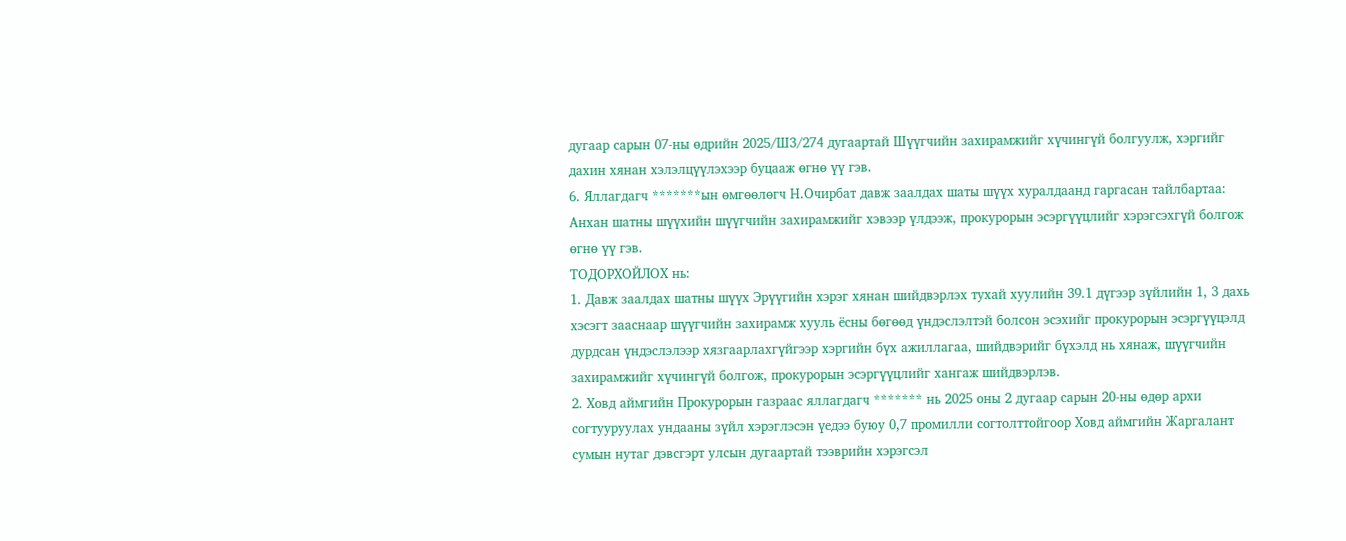дугаар сарын 07-ны өдрийн 2025/Ш3/274 дугаартай Шүүгчийн захирамжийг хүчингүй болгуулж, хэргийг дахин хянан хэлэлцүүлэхээр буцааж өгнө үү гэв.
6. Яллагдагч *******ын өмгөөлөгч Н.Очирбат давж заалдах шаты шүүх хуралдаанд гаргасан тайлбартаа: Анхан шатны шүүхийн шүүгчийн захирамжийг хэвээр үлдээж, прокурорын эсэргүүцлийг хэрэгсэхгүй болгож өгнө үү гэв.
ТОДОРХОЙЛОХ нь:
1. Давж заалдах шатны шүүх Эрүүгийн хэрэг хянан шийдвэрлэх тухай хуулийн 39.1 дүгээр зүйлийн 1, 3 дахь хэсэгт зааснаар шүүгчийн захирамж хууль ёсны бөгөөд үндэслэлтэй болсон эсэхийг прокурорын эсэргүүцэлд дурдсан үндэслэлээр хязгаарлахгүйгээр хэргийн бүх ажиллагаа, шийдвэрийг бүхэлд нь хянаж, шүүгчийн захирамжийг хүчингүй болгож, прокурорын эсэргүүцлийг хангаж шийдвэрлэв.
2. Ховд аймгийн Прокурорын газраас яллагдагч ******* нь 2025 оны 2 дугаар сарын 20-ны өдөр архи согтууруулах ундааны зүйл хэрэглэсэн үедээ буюу 0,7 промилли согтолттойгоор Ховд аймгийн Жаргалант сумын нутаг дэвсгэрт улсын дугаартай тээврийн хэрэгсэл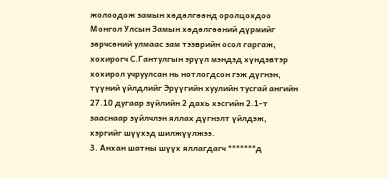жолоодож замын хөдөлгөөнд оролцохдоо Монгол Улсын Замын хөдөлгөөний дүрмийг зөрчсөний улмаас зам тээврийн осол гаргаж, хохирогч С.Гантулгын эрүүл мэндэд хүндэвтэр хохирол учруулсан нь нотлогдсон гэж дүгнэн, түүний үйлдлийг Эрүүгийн хуулийн тусгай ангийн 27.10 дугаар зүйлийн 2 дахь хэсгийн 2.1-т зааснаар зүйлчлэн яллах дүгнэлт үйлдэж, хэргийг шүүхэд шилжүүлжээ.
3. Анхан шатны шүүх яллагдагч *******д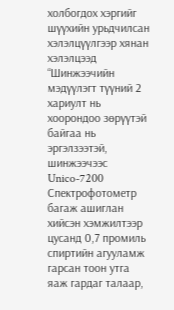холбогдох хэргийг шүүхийн урьдчилсан хэлэлцүүлгээр хянан хэлэлцээд “Шинжээчийн мэдүүлэгт түүний 2 хариулт нь хоорондоо зөрүүтэй байгаа нь эргэлзээтэй, шинжээчээс Unico-7200 Спектрофотометр багаж ашиглан хийсэн хэмжилтээр цусанд 0,7 промиль спиртийн агууламж гарсан тоон утга яаж гардаг талаар,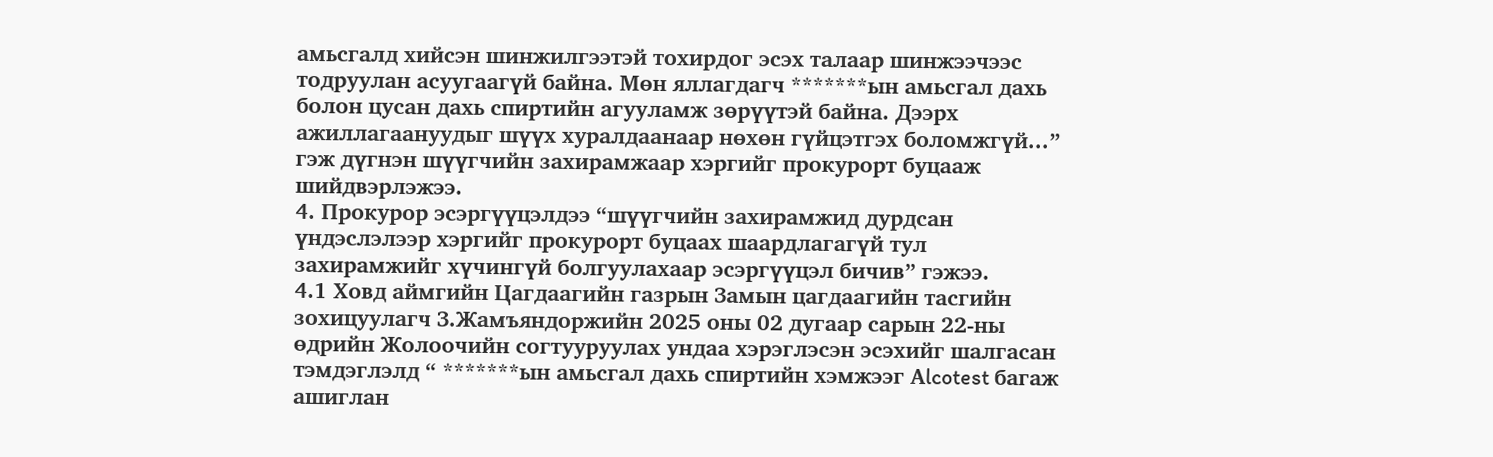амьсгалд хийсэн шинжилгээтэй тохирдог эсэх талаар шинжээчээс тодруулан асуугаагүй байна. Мөн яллагдагч *******ын амьсгал дахь болон цусан дахь спиртийн агууламж зөрүүтэй байна. Дээрх ажиллагаануудыг шүүх хуралдаанаар нөхөн гүйцэтгэх боломжгүй...” гэж дүгнэн шүүгчийн захирамжаар хэргийг прокурорт буцааж шийдвэрлэжээ.
4. Прокурор эсэргүүцэлдээ “шүүгчийн захирамжид дурдсан үндэслэлээр хэргийг прокурорт буцаах шаардлагагүй тул захирамжийг хүчингүй болгуулахаар эсэргүүцэл бичив” гэжээ.
4.1 Ховд аймгийн Цагдаагийн газрын Замын цагдаагийн тасгийн зохицуулагч З.Жамъяндоржийн 2025 оны 02 дугаар сарын 22-ны өдрийн Жолоочийн согтууруулах ундаа хэрэглэсэн эсэхийг шалгасан тэмдэглэлд “ *******ын амьсгал дахь спиртийн хэмжээг Аlcotest багаж ашиглан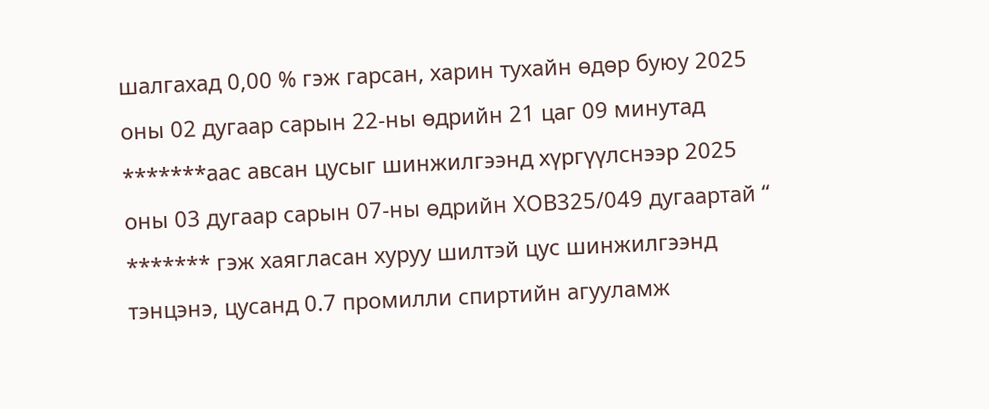шалгахад 0,00 % гэж гарсан, харин тухайн өдөр буюу 2025 оны 02 дугаар сарын 22-ны өдрийн 21 цаг 09 минутад *******аас авсан цусыг шинжилгээнд хүргүүлснээр 2025 оны 03 дугаар сарын 07-ны өдрийн ХОВ325/049 дугаартай “ ******* гэж хаягласан хуруу шилтэй цус шинжилгээнд тэнцэнэ, цусанд 0.7 промилли спиртийн агууламж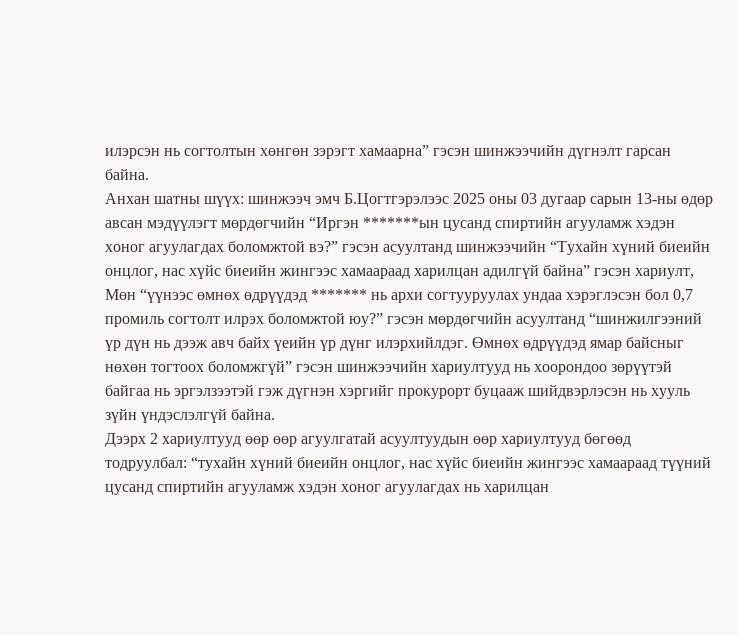илэрсэн нь согтолтын хөнгөн зэрэгт хамаарна” гэсэн шинжээчийн дүгнэлт гарсан байна.
Анхан шатны шүүх: шинжээч эмч Б.Цогтгэрэлээс 2025 оны 03 дугаар сарын 13-ны өдөр авсан мэдүүлэгт мөрдөгчийн “Иргэн *******ын цусанд спиртийн агууламж хэдэн хоног агуулагдах боломжтой вэ?” гэсэн асуултанд шинжээчийн “Тухайн хүний биеийн онцлог, нас хүйс биеийн жингээс хамаараад харилцан адилгүй байна” гэсэн хариулт,
Мөн “үүнээс өмнөх өдрүүдэд ******* нь архи согтууруулах ундаа хэрэглэсэн бол 0,7 промиль согтолт илрэх боломжтой юу?” гэсэн мөрдөгчийн асуултанд “шинжилгээний үр дүн нь дээж авч байх үеийн үр дүнг илэрхийлдэг. Өмнөх өдрүүдэд ямар байсныг нөхөн тогтоох боломжгүй” гэсэн шинжээчийн хариултууд нь хоорондоо зөрүүтэй байгаа нь эргэлзээтэй гэж дүгнэн хэргийг прокурорт буцааж шийдвэрлэсэн нь хууль зүйн үндэслэлгүй байна.
Дээрх 2 хариултууд өөр өөр агуулгатай асуултуудын өөр хариултууд бөгөөд тодруулбал: “тухайн хүний биеийн онцлог, нас хүйс биеийн жингээс хамаараад түүний цусанд спиртийн агууламж хэдэн хоног агуулагдах нь харилцан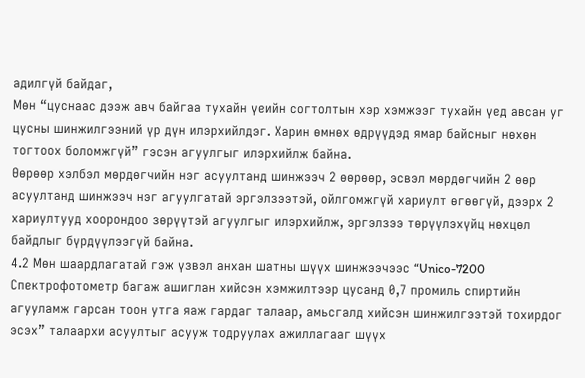адилгүй байдаг,
Мөн “цуснаас дээж авч байгаа тухайн үеийн согтолтын хэр хэмжээг тухайн үед авсан уг цусны шинжилгээний үр дүн илэрхийлдэг. Харин өмнөх өдрүүдэд ямар байсныг нөхөн тогтоох боломжгүй” гэсэн агуулгыг илэрхийлж байна.
Өөрөөр хэлбэл мөрдөгчийн нэг асуултанд шинжээч 2 өөрөөр, эсвэл мөрдөгчийн 2 өөр асуултанд шинжээч нэг агуулгатай эргэлзээтэй, ойлгомжгүй хариулт өгөөгүй, дээрх 2 хариултууд хоорондоо зөрүүтэй агуулгыг илэрхийлж, эргэлзээ төрүүлэхүйц нөхцөл байдлыг бүрдүүлээгүй байна.
4.2 Мөн шаардлагатай гэж үзвэл анхан шатны шүүх шинжээчээс “Unico-7200 Спектрофотометр багаж ашиглан хийсэн хэмжилтээр цусанд 0,7 промиль спиртийн агууламж гарсан тоон утга яаж гардаг талаар, амьсгалд хийсэн шинжилгээтэй тохирдог эсэх” талаархи асуултыг асууж тодруулах ажиллагааг шүүх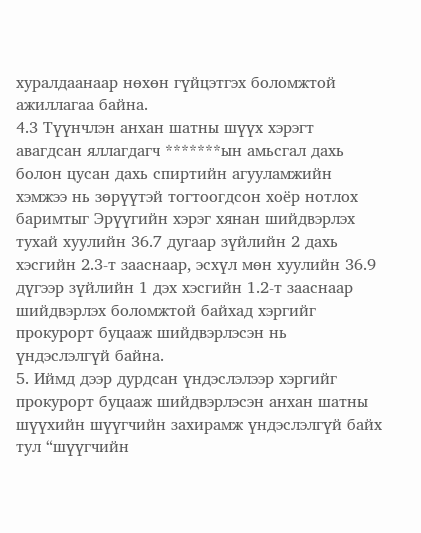хуралдаанаар нөхөн гүйцэтгэх боломжтой ажиллагаа байна.
4.3 Түүнчлэн анхан шатны шүүх хэрэгт авагдсан яллагдагч *******ын амьсгал дахь болон цусан дахь спиртийн агууламжийн хэмжээ нь зөрүүтэй тогтоогдсон хоёр нотлох баримтыг Эрүүгийн хэрэг хянан шийдвэрлэх тухай хуулийн 36.7 дугаар зүйлийн 2 дахь хэсгийн 2.3-т зааснаар, эсхүл мөн хуулийн 36.9 дүгээр зүйлийн 1 дэх хэсгийн 1.2-т зааснаар шийдвэрлэх боломжтой байхад хэргийг прокурорт буцааж шийдвэрлэсэн нь үндэслэлгүй байна.
5. Иймд дээр дурдсан үндэслэлээр хэргийг прокурорт буцааж шийдвэрлэсэн анхан шатны шүүхийн шүүгчийн захирамж үндэслэлгүй байх тул “шүүгчийн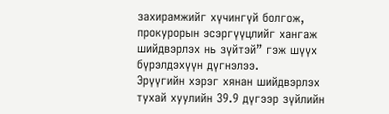захирамжийг хүчингүй болгож, прокурорын эсэргүүцлийг хангаж шийдвэрлэх нь зүйтэй” гэж шүүх бүрэлдэхүүн дүгнэлээ.
Эрүүгийн хэрэг хянан шийдвэрлэх тухай хуулийн 39.9 дүгээр зүйлийн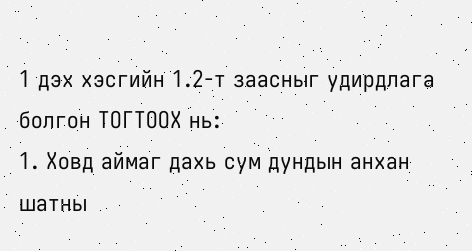1 дэх хэсгийн 1.2-т заасныг удирдлага болгон ТОГТООХ нь:
1. Ховд аймаг дахь сум дундын анхан шатны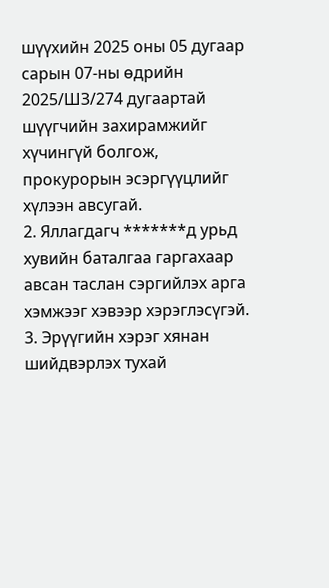шүүхийн 2025 оны 05 дугаар сарын 07-ны өдрийн 2025/ШЗ/274 дугаартай шүүгчийн захирамжийг хүчингүй болгож, прокурорын эсэргүүцлийг хүлээн авсугай.
2. Яллагдагч *******д урьд хувийн баталгаа гаргахаар авсан таслан сэргийлэх арга хэмжээг хэвээр хэрэглэсүгэй.
3. Эрүүгийн хэрэг хянан шийдвэрлэх тухай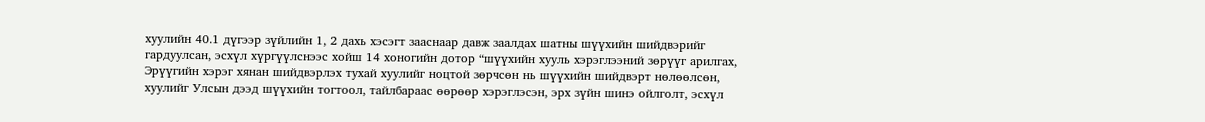хуулийн 40.1 дүгээр зүйлийн 1, 2 дахь хэсэгт зааснаар давж заалдах шатны шүүхийн шийдвэрийг гардуулсан, эсхүл хүргүүлснээс хойш 14 хоногийн дотор “шүүхийн хууль хэрэглээний зөрүүг арилгах, Эрүүгийн хэрэг хянан шийдвэрлэх тухай хуулийг ноцтой зөрчсөн нь шүүхийн шийдвэрт нөлөөлсөн, хуулийг Улсын дээд шүүхийн тогтоол, тайлбараас өөрөөр хэрэглэсэн, эрх зүйн шинэ ойлголт, эсхүл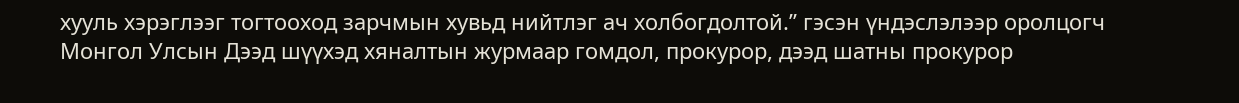хууль хэрэглээг тогтооход зарчмын хувьд нийтлэг ач холбогдолтой.” гэсэн үндэслэлээр оролцогч Монгол Улсын Дээд шүүхэд хяналтын журмаар гомдол, прокурор, дээд шатны прокурор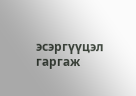эсэргүүцэл гаргаж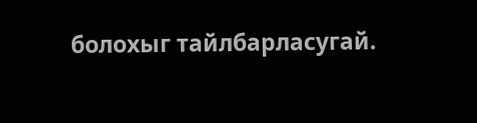болохыг тайлбарласугай.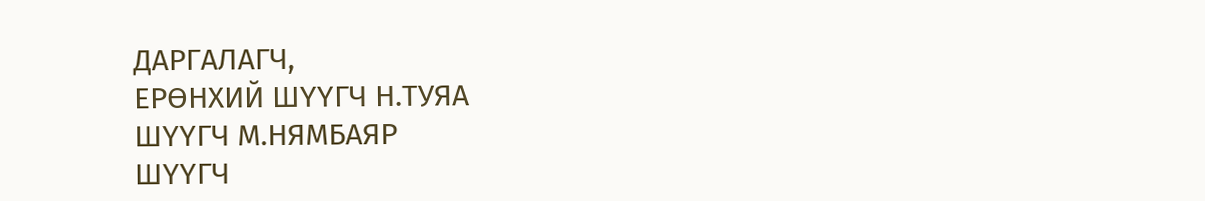ДАРГАЛАГЧ,
ЕРӨНХИЙ ШҮҮГЧ Н.ТУЯА
ШҮҮГЧ М.НЯМБАЯР
ШҮҮГЧ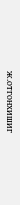Ж.ОТГОНХИШИГ